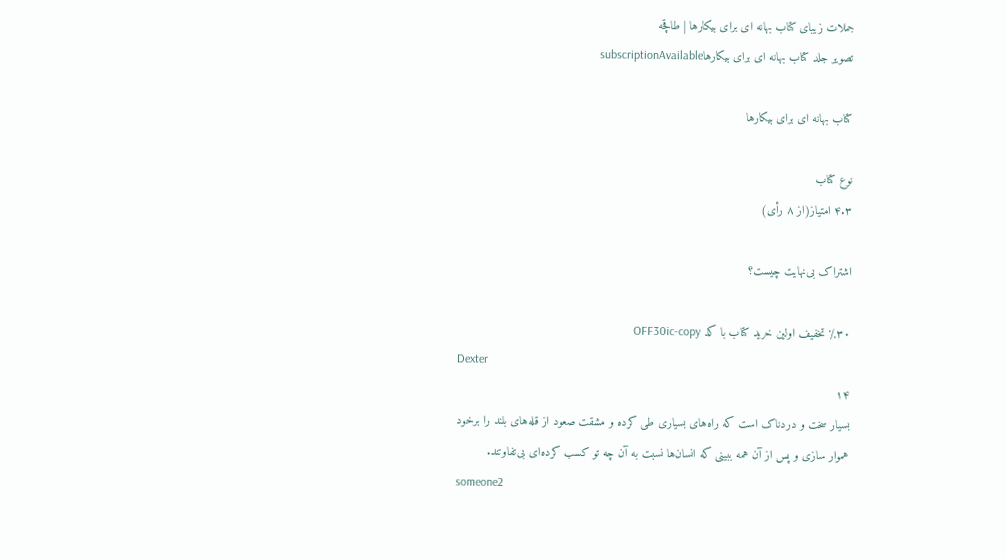جملات زیبای کتاب بهانه ای برای بیکارها | طاقچه
تصویر جلد کتاب بهانه ای برای بیکارهاsubscriptionAvailable

کتاب بهانه ای برای بیکارها

نوع کتاب
۴.۳ امتیاز(از ۸ رأی)

اشتراک بی‌نهایت چیست؟

٪۳۰ تخفیف اولین خرید کتاب با کد OFF30ic-copy
Dexter
۱۴
بسیار سخت و دردناک است که راه‌های بسیاری طی کرده و مشقت صعود از قله‌های بلند را برخود هموار سازی و پس از آن همه ببینی که انسان‌ها نسبت به آن چه تو کسب کرده‌ای بی‌تفاوتند.
someone2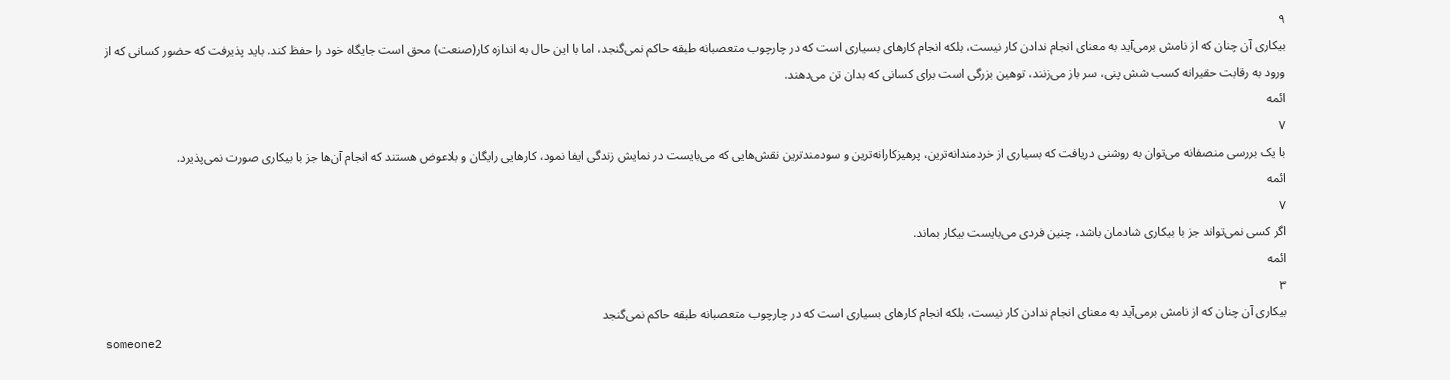۹
بیکاری آن چنان که از نامش برمی‌آید به معنای انجام ندادن کار نیست، بلکه انجام کارهای بسیاری است که در چارچوب متعصبانه طبقه حاکم نمی‌گنجد، اما با این حال به اندازه کار(صنعت) محق است جایگاه خود را حفظ کند. باید پذیرفت که حضور کسانی که از ورود به رقابت حقیرانه کسب شش پنی، سر باز می‌زنند، توهین بزرگی است برای کسانی که بدان تن می‌دهند.
ائمه
۷
با یک بررسی منصفانه می‌توان به روشنی دریافت که بسیاری از خردمندانه‌ترین، پرهیزکارانه‌ترین و سودمندترین نقش‌هایی که می‌بایست در نمایش زندگی ایفا نمود، کارهایی رایگان و بلاعوض هستند که انجام آن‌ها جز با بیکاری صورت نمی‌پذیرد.
ائمه
۷
اگر کسی نمی‌تواند جز با بیکاری شادمان باشد، چنین فردی می‌بایست بیکار بماند.
ائمه
۳
بیکاری آن چنان که از نامش برمی‌آید به معنای انجام ندادن کار نیست، بلکه انجام کارهای بسیاری است که در چارچوب متعصبانه طبقه حاکم نمی‌گنجد
someone2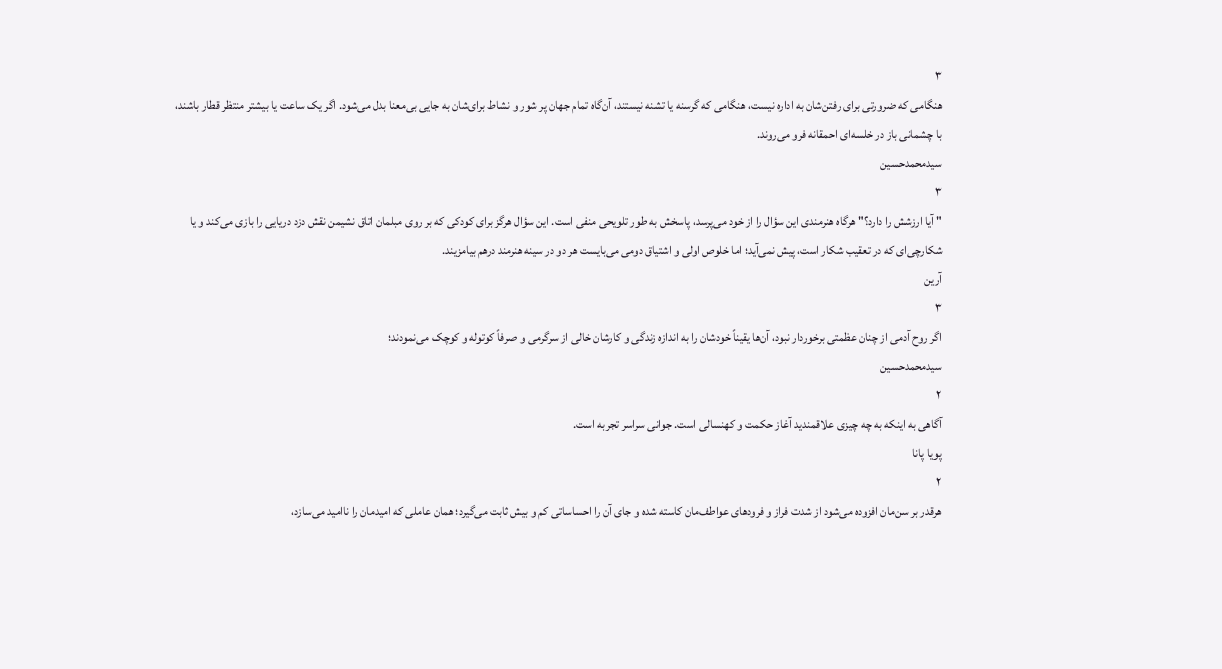۳
هنگامی که ضرورتی برای رفتن‌شان به اداره نیست، هنگامی که گرسنه یا تشنه نیستند، آن‌گاه تمام جهان پر شور و نشاط برای‌شان به جایی بی‌معنا بدل می‌شود. اگر یک ساعت یا بیشتر منتظر قطار باشند، با چشمانی باز در خلسه‌ای احمقانه فرو می‌روند.
سیدمحمدحسین
۳
" آیا ارزشش را دارد؟" هرگاه هنرمندی این سؤال را از خود می‌پرسد، پاسخش به طور تلویحی منفی است. این سؤال هرگز برای کودکی که بر روی مبلمان اتاق نشیمن نقش دزد دریایی را بازی می‌کند و یا شکارچی‌ای که در تعقیب شکار است، پیش نمی‌آید؛ اما خلوص اولی و اشتیاق دومی می‌بایست هر دو در سینه هنرمند درهم بیامزیند.
آرین
۳
اگر روح آدمی از چنان عظمتی برخوردار نبود، آن‌ها یقیناً خودشان را به اندازه زندگی و کارشان خالی از سرگرمی و صرفاً کوتوله و کوچک می‌نمودند؛
سیدمحمدحسین
۲
آگاهی به اینکه به چه چیزی علاقمندید آغاز حکمت و کهنسالی است. جوانی سراسر تجربه است.
پویا پانا
۲
هرقدر بر سن‌مان افزوده می‌شود از شدت فراز و فرودهای عواطف‌مان کاسته شده و جای آن را احساساتی کم و بیش ثابت می‌گیرد؛ همان عاملی که امیدمان را ناامید می‌سازد،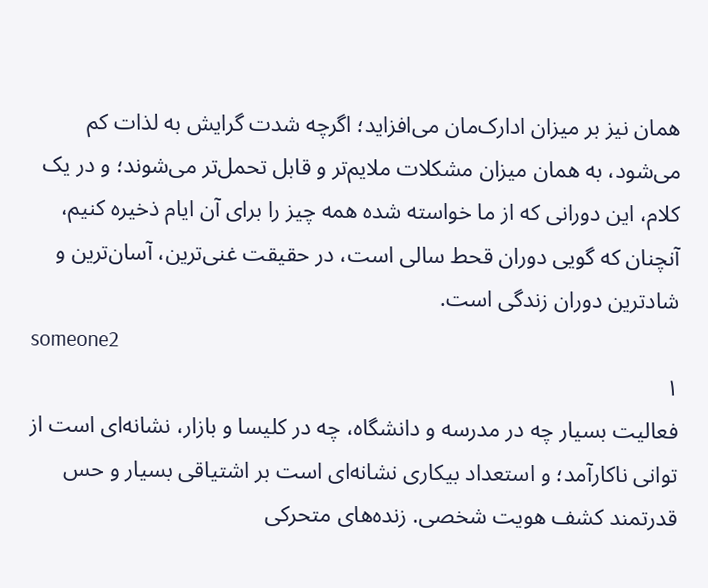همان نیز بر میزان ادارک‌مان می‌افزاید؛ اگرچه شدت گرایش به لذات کم می‌شود، به همان میزان مشکلات ملایم‌تر و قابل تحمل‌تر می‌شوند؛ و در یک کلام، این دورانی که از ما خواسته شده همه چیز را برای آن ایام ذخیره کنیم، آنچنان که گویی دوران قحط سالی است، در حقیقت غنی‌ترین، آسان‌ترین و شادترین دوران زندگی است.
someone2
۱
فعالیت بسیار چه در مدرسه و دانشگاه، چه در کلیسا و بازار، نشانه‌ای است از توانی ناکارآمد؛ و استعداد بیکاری نشانه‌ای است بر اشتیاقی بسیار و حس قدرتمند کشف هویت شخصی. زنده‌های متحرکی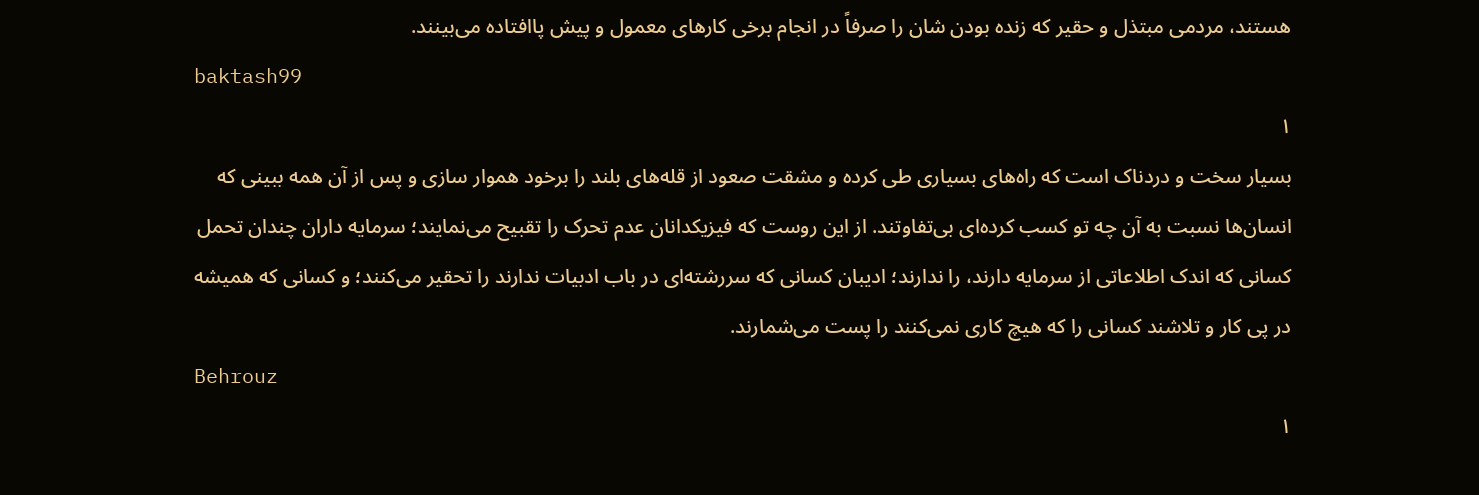هستند، مردمی مبتذل و حقیر که زنده بودن شان را صرفاً در انجام برخی کارهای معمول و پیش پاافتاده می‌بینند.
baktash99
۱
بسیار سخت و دردناک است که راه‌های بسیاری طی کرده و مشقت صعود از قله‌های بلند را برخود هموار سازی و پس از آن همه ببینی که انسان‌ها نسبت به آن چه تو کسب کرده‌ای بی‌تفاوتند. از این روست که فیزیکدانان عدم تحرک را تقبیح می‌نمایند؛ سرمایه داران چندان تحمل کسانی که اندک اطلاعاتی از سرمایه دارند، را ندارند؛ ادیبان کسانی که سررشته‌ای در باب ادبیات ندارند را تحقیر می‌کنند؛ و کسانی که همیشه در پی کار و تلاشند کسانی را که هیچ کاری نمی‌کنند را پست می‌شمارند.
Behrouz
۱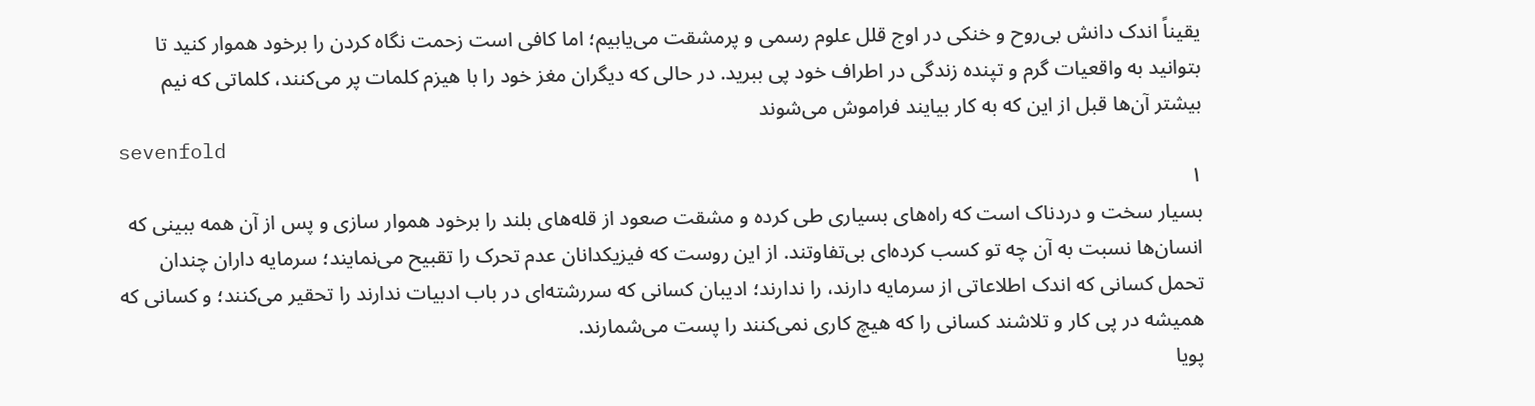یقیناً اندک دانش بی‌روح و خنکی در اوج قلل علوم رسمی و پرمشقت می‌یابیم؛ اما کافی است زحمت نگاه کردن را برخود هموار کنید تا بتوانید به واقعیات گرم و تپنده زندگی در اطراف خود پی ببرید. در حالی که دیگران مغز خود را با هیزم کلمات پر می‌کنند، کلماتی که نیم بیشتر آن‌ها قبل از این که به کار بیایند فراموش می‌شوند
sevenfold
۱
بسیار سخت و دردناک است که راه‌های بسیاری طی کرده و مشقت صعود از قله‌های بلند را برخود هموار سازی و پس از آن همه ببینی که انسان‌ها نسبت به آن چه تو کسب کرده‌ای بی‌تفاوتند. از این روست که فیزیکدانان عدم تحرک را تقبیح می‌نمایند؛ سرمایه داران چندان تحمل کسانی که اندک اطلاعاتی از سرمایه دارند، را ندارند؛ ادیبان کسانی که سررشته‌ای در باب ادبیات ندارند را تحقیر می‌کنند؛ و کسانی که همیشه در پی کار و تلاشند کسانی را که هیچ کاری نمی‌کنند را پست می‌شمارند.
پویا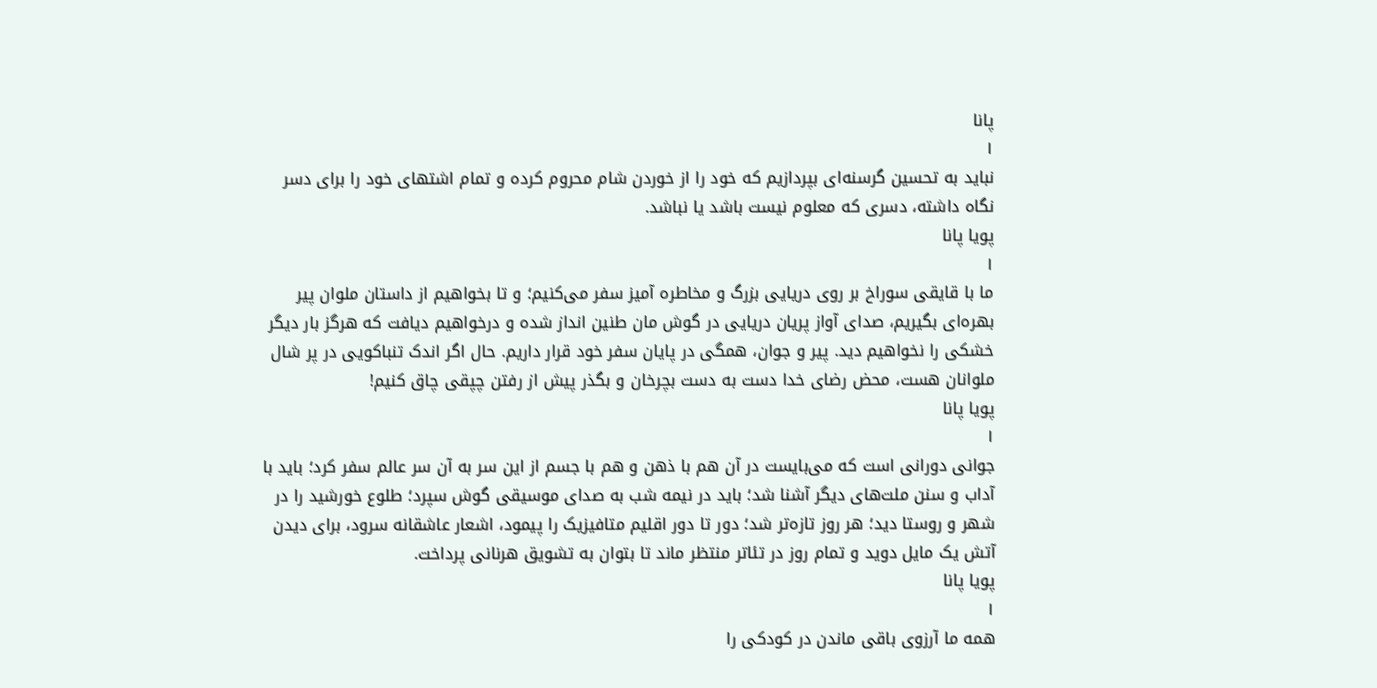پانا
۱
نباید به تحسین گرسنه‌ای بپردازیم که خود را از خوردن شام محروم کرده و تمام اشتهای خود را برای دسر نگاه داشته، دسری که معلوم نیست باشد یا نباشد.
پویا پانا
۱
ما با قایقی سوراخ بر روی دریایی بزرگ و مخاطره آمیز سفر می‌کنیم؛ و تا بخواهیم از داستان ملوان پیر بهره‌ای بگیریم، صدای آواز پریان دریایی در گوش مان طنین انداز شده و درخواهیم دیافت که هرگز بار دیگر خشکی را نخواهیم دید. پیر و جوان، همگی در پایان سفر خود قرار داریم. حال اگر اندک تنباکویی در پر شال ملوانان هست، محض رضای خدا دست به دست بچرخان و بگذر پیش از رفتن چپقی چاق کنیم!
پویا پانا
۱
جوانی دورانی است که می‌بایست در آن هم با ذهن و هم با جسم از این سر به آن سر عالم سفر کرد؛ باید با آداب و سنن ملت‌های دیگر آشنا شد؛ باید در نیمه شب به صدای موسیقی گوش سپرد؛ طلوع خورشید را در شهر و روستا دید؛ هر روز تازه‌تر شد؛ دور تا دور اقلیم متافیزیک را پیمود، اشعار عاشقانه سرود، برای دیدن آتش یک مایل دوید و تمام روز در تئاتر منتظر ماند تا بتوان به تشویق هرنانی پرداخت.
پویا پانا
۱
همه ما آرزوی باقی ماندن در کودکی را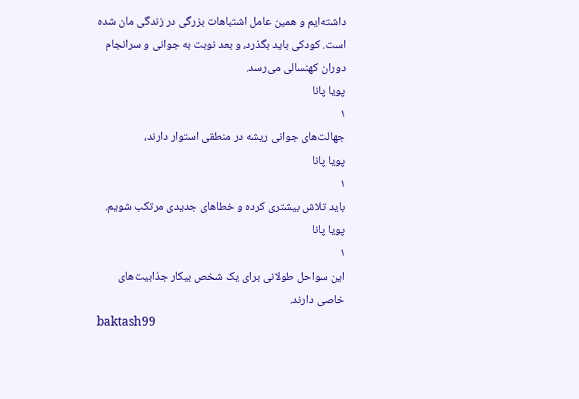داشته‌ایم و همین عامل اشتباهات بزرگی در زندگی مان شده است. کودکی باید بگذرد، و بعد نوبت به جوانی و سرانجام دوران کهنسالی می‌رسد.
پویا پانا
۱
جهالت‌های جوانی ریشه در منطقی استوار دارند،
پویا پانا
۱
باید تلاش بیشتری کرده و خطاهای جدیدی مرتکب شویم.
پویا پانا
۱
این سواحل طولانی برای یک شخص بیکار جذابیت‌های خاصی دارند.
baktash99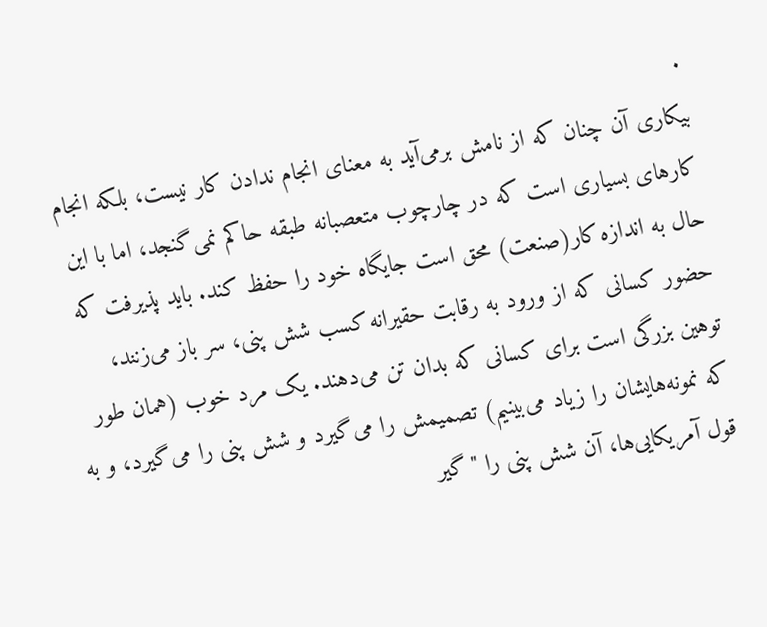۰
بیکاری آن چنان که از نامش برمی‌آید به معنای انجام ندادن کار نیست، بلکه انجام کارهای بسیاری است که در چارچوب متعصبانه طبقه حاکم نمی‌گنجد، اما با این حال به اندازه کار(صنعت) محق است جایگاه خود را حفظ کند. باید پذیرفت که حضور کسانی که از ورود به رقابت حقیرانه کسب شش پنی، سر باز می‌زنند، توهین بزرگی است برای کسانی که بدان تن می‌دهند. یک مرد خوب (همان طور که نمونه‌هایشان را زیاد می‌بینیم) تصمیمش را می‌گیرد و شش پنی را می‌گیرد، و به قول آمریکایی‌ها، آن شش پنی را "گیر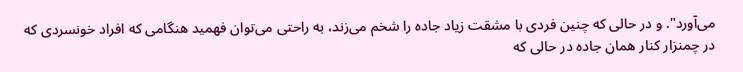می‌آورد". و در حالی که چنین فردی با مشقت زیاد جاده را شخم می‌زند، به راحتی می‌توان فهمید هنگامی که افراد خونسردی که در چمنزار کنار همان جاده در حالی که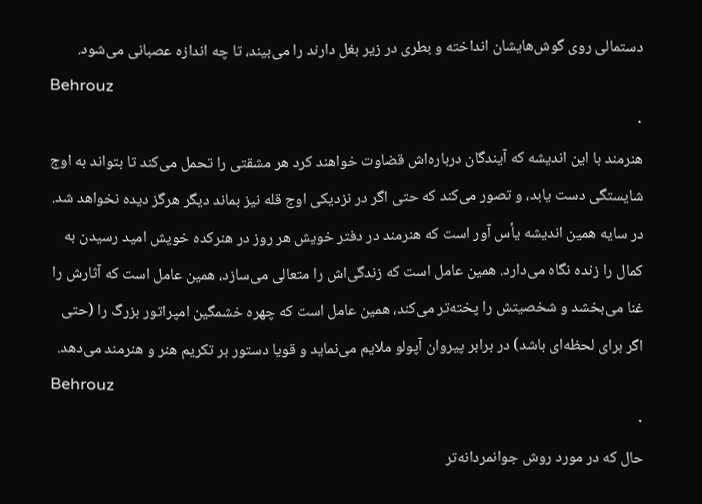دستمالی روی گوش‌هایشان انداخته و بطری در زیر بغل دارند را می‌بیند، تا چه اندازه عصبانی می‌شود.
Behrouz
۰
هنرمند با این اندیشه که آیندگان درباره‌اش قضاوت خواهند کرد هر مشقتی را تحمل می‌کند تا بتواند به اوج شایستگی دست یابد، و تصور می‌کند که حتی اگر در نزدیکی اوج قله نیز بماند دیگر هرگز دیده نخواهد شد. در سایه همین اندیشه یأس آور است که هنرمند در دفتر خویش هر روز در هنرکده خویش امید رسیدن به کمال را زنده نگاه می‌دارد. همین عامل است که زندگی‌اش را متعالی می‌سازد، همین عامل است که آثارش را غنا می‌بخشد و شخصیتش را پخته‌تر می‌کند، همین عامل است که چهره خشمگین امپراتور بزرگ را (حتی اگر برای لحظه‌ای باشد) در برابر پیروان آپولو ملایم می‌نماید و قویا دستور بر تکریم هنر و هنرمند می‌دهد.
Behrouz
۰
حال که در مورد روش جوانمردانه‌تر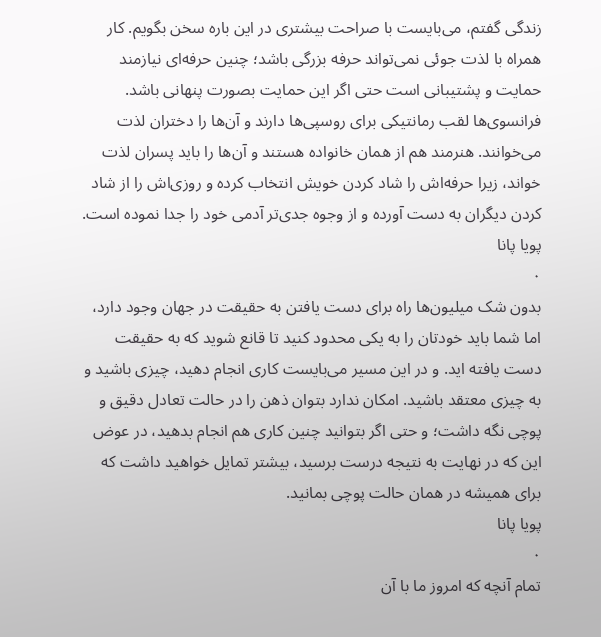زندگی گفتم، می‌بایست با صراحت بیشتری در این باره سخن بگویم. کار همراه با لذت جوئی نمی‌تواند حرفه بزرگی باشد؛ چنین حرفه‌ای نیازمند حمایت و پشتیبانی است حتی اگر این حمایت بصورت پنهانی باشد. فرانسوی‌ها لقب رمانتیکی برای روسپی‌ها دارند و آن‌ها را دختران لذت می‌خوانند. هنرمند هم از همان خانواده هستند و آن‌ها را باید پسران لذت خواند، زیرا حرفه‌اش را شاد کردن خویش انتخاب کرده و روزی‌اش را از شاد کردن دیگران به دست آورده و از وجوه جدی‌تر آدمی خود را جدا نموده است.
پویا پانا
۰
بدون شک میلیون‌ها راه برای دست یافتن به حقیقت در جهان وجود دارد، اما شما باید خودتان را به یکی محدود کنید تا قانع شوید که به حقیقت دست یافته اید. و در این مسیر می‌بایست کاری انجام دهید، چیزی باشید و به چیزی معتقد باشید. امکان ندارد بتوان ذهن را در حالت تعادل دقیق و پوچی نگه داشت؛ و حتی اگر بتوانید چنین کاری هم انجام بدهید، در عوض این که در نهایت به نتیجه درست برسید، بیشتر تمایل خواهید داشت که برای همیشه در همان حالت پوچی بمانید.
پویا پانا
۰
تمام آنچه که امروز ما با آن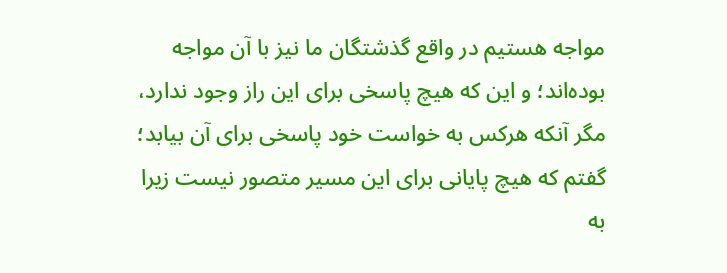مواجه هستیم در واقع گذشتگان ما نیز با آن مواجه بوده‌اند؛ و این که هیچ پاسخی برای این راز وجود ندارد، مگر آنکه هرکس به خواست خود پاسخی برای آن بیابد؛ گفتم که هیچ پایانی برای این مسیر متصور نیست زیرا به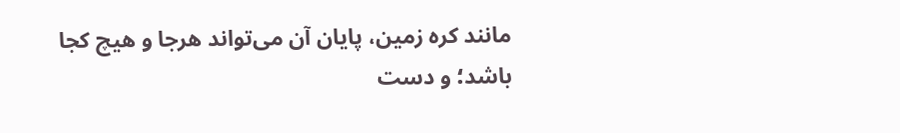مانند کره زمین، پایان آن می‌تواند هرجا و هیچ کجا باشد؛ و دست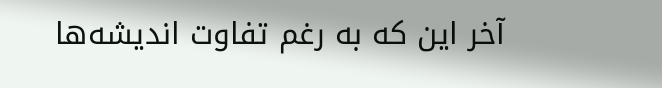آخر این که به رغم تفاوت اندیشه‌ها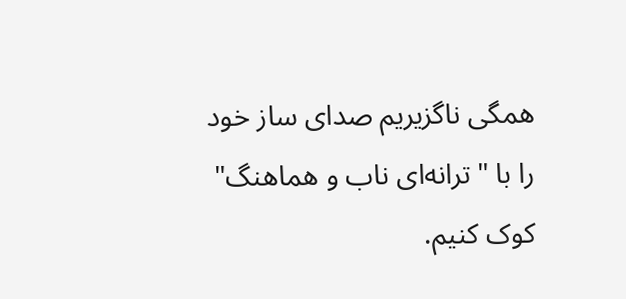همگی ناگزیریم صدای ساز خود را با "ترانه‌ای ناب و هماهنگ" کوک کنیم.